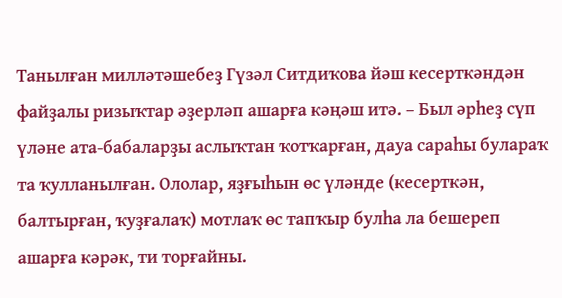Танылған милләтәшебеҙ Гүзәл Ситдиҡова йәш кесерткәндән файҙалы ризыҡтар әҙерләп ашарға кәңәш итә. – Был әрһеҙ сүп үләне ата-бабаларҙы аслыҡтан ҡотҡарған, дауа сараһы булараҡ та ҡулланылған. Ололар, яҙғыһын өс үләнде (кесерткән, балтырған, ҡуҙғалаҡ) мотлаҡ өс тапҡыр булһа ла бешереп ашарға кәрәк, ти торғайны.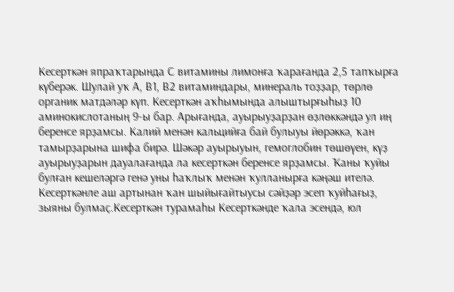Кесерткән япраҡтарында С витамины лимонға ҡарағанда 2,5 тапҡырға күберәк. Шулай уҡ А, В1, В2 витаминдары, минераль тоҙҙар, төрлө органик матдәләр күп. Кесерткән аҡһымында алыштырғыһыҙ 10 аминокислотаның 9-ы бар. Арығанда, ауырыуҙарҙан өҙлөккәндә ул иң беренсе ярҙамсы. Калий менән кальцийға бай булыуы йөрәккә, ҡан тамырҙарына шифа бирә. Шәкәр ауырыуын, гемоглобин төшөүен, күҙ ауырыуҙарын дауалағанда ла кесерткән беренсе ярҙамсы. Ҡаны ҡуйы булған кешеләргә генә уны һаҡлыҡ менән ҡулланырға кәңәш ителә. Кесерткәнле аш артынан ҡан шыйығайтыусы сәйҙәр эсеп ҡуйһағыҙ, зыяны булмаҫ.Кесерткән турамаһы Кесерткәнде ҡала эсендә, юл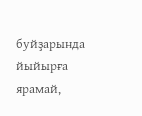буйҙарында йыйырға ярамай,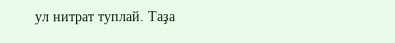ул нитрат туплай. Таҙа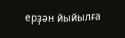ерҙән йыйылға